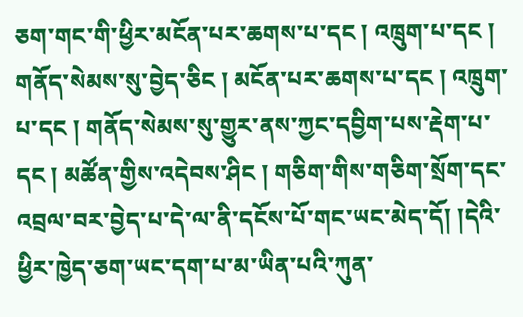ཅག་གང་གི་ཕྱིར་མངོན་པར་ཆགས་པ་དང ། འཁྲུག་པ་དང ། གནོད་སེམས་སུ་བྱེད་ཅིང ། མངོན་པར་ཆགས་པ་དང ། འཁྲུག་པ་དང ། གནོད་སེམས་སུ་གྱུར་ནས་ཀྱང་དབྱིག་པས་རྡེག་པ་དང ། མཚོན་གྱིས་འདེབས་ཤིང ། གཅིག་གིས་གཅིག་སྲོག་དང་འབྲལ་བར་བྱེད་པ་དེ་ལ་ནི་དངོས་པོ་གང་ཡང་མེད་དོ། །དེའི་ཕྱིར་ཁྱེད་ཅག་ཡང་དག་པ་མ་ཡིན་པའི་ཀུན་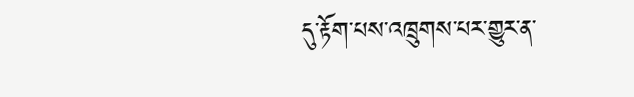དུ་རྟོག་པས་འཁྲུགས་པར་གྱུར་ན་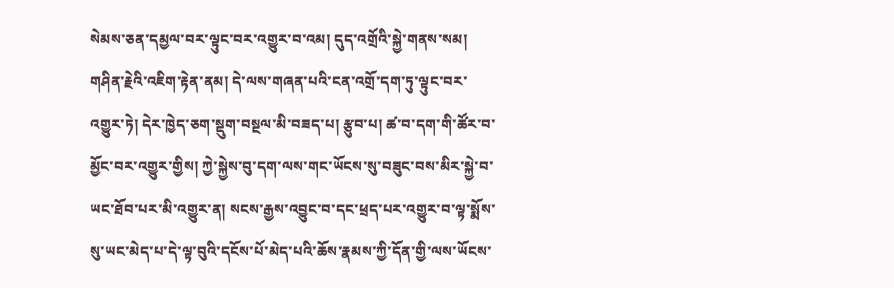སེམས་ཅན་དམྱལ་བར་ལྟུང་བར་འགྱུར་བ་འམ། དུད་འགྲོའི་སྐྱེ་གནས་སམ། གཤིན་རྗེའི་འཇིག་རྟེན་ནམ། དེ་ལས་གཞན་པའི་ངན་འགྲོ་དག་ཏུ་ལྟུང་བར་འགྱུར་ཏེ། དེར་ཁྱེད་ཅག་སྡུག་བསྔལ་མི་བཟད་པ། རྩུབ་པ། ཚ་བ་དག་གི་ཚོར་བ་མྱོང་བར་འགྱུར་གྱིས། ཀྱེ་སྐྱེས་བུ་དག་ལས་གང་ཡོངས་སུ་བཟུང་བས་མིར་སྐྱེ་བ་ཡང་ཐོབ་པར་མི་འགྱུར་ན། སངས་རྒྱས་འབྱུང་བ་དང་ཕྲད་པར་འགྱུར་བ་ལྟ་སྨོས་སུ་ཡང་མེད་པ་དེ་ལྟ་བུའི་དངོས་པོ་མེད་པའི་ཆོས་རྣམས་ཀྱི་དོན་གྱི་ལས་ཡོངས་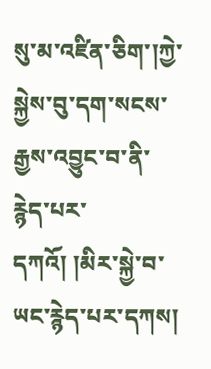སུ་མ་འཛིན་ཅིག་།ཀྱེ་སྐྱེས་བུ་དག་སངས་རྒྱས་འབྱུང་བ་ནི་རྙེད་པར་དཀའོ། །མིར་སྐྱེ་བ་ཡང་རྙེད་པར་དཀས།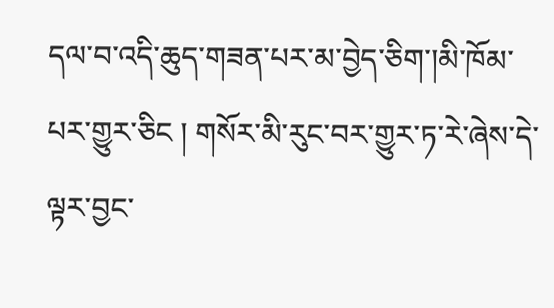དལ་བ་འདི་ཆུད་གཟན་པར་མ་བྱེད་ཅིག་།མི་ཁོམ་པར་གྱུར་ཅིང ། གསོར་མི་རུང་བར་གྱུར་ཏ་རེ་ཞེས་དེ་ལྟར་བྱང་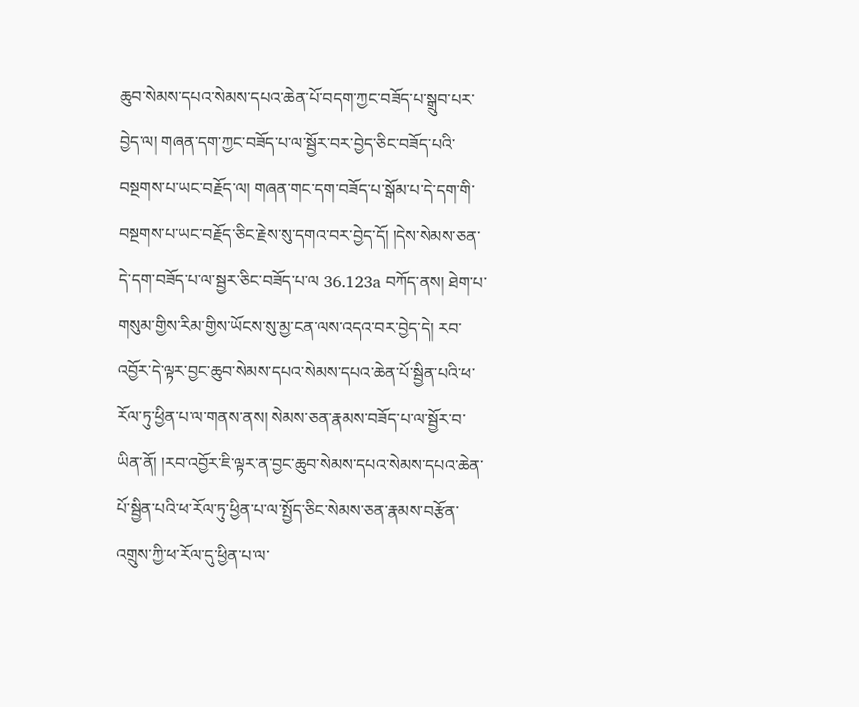ཆུབ་སེམས་དཔའ་སེམས་དཔའ་ཆེན་པོ་བདག་ཀྱང་བཟོད་པ་སྒྲུབ་པར་བྱེད་ལ། གཞན་དག་ཀྱང་བཟོད་པ་ལ་སྦྱོར་བར་བྱེད་ཅིང་བཟོད་པའི་བསྔགས་པ་ཡང་བརྗོད་ལ། གཞན་གང་དག་བཟོད་པ་སྒོམ་པ་དེ་དག་གི་བསྔགས་པ་ཡང་བརྗོད་ཅིང་རྗེས་སུ་དགའ་བར་བྱེད་དོ། །དེས་སེམས་ཅན་དེ་དག་བཟོད་པ་ལ་སྦྱར་ཅིང་བཟོད་པ་ལ 36.123a བཀོད་ནས། ཐེག་པ་གསུམ་གྱིས་རིམ་གྱིས་ཡོངས་སུ་མྱ་ངན་ལས་འདའ་བར་བྱེད་དེ། རབ་འབྱོར་དེ་ལྟར་བྱང་ཆུབ་སེམས་དཔའ་སེམས་དཔའ་ཆེན་པོ་སྦྱིན་པའི་ཕ་རོལ་ཏུ་ཕྱིན་པ་ལ་གནས་ནས། སེམས་ཅན་རྣམས་བཟོད་པ་ལ་སྦྱོར་བ་ཡིན་ནོ། །རབ་འབྱོར་ཇི་ལྟར་ན་བྱང་ཆུབ་སེམས་དཔའ་སེམས་དཔའ་ཆེན་པོ་སྦྱིན་པའི་ཕ་རོལ་ཏུ་ཕྱིན་པ་ལ་སྤྱོད་ཅིང་སེམས་ཅན་རྣམས་བརྩོན་འགྲུས་ཀྱི་ཕ་རོལ་དུ་ཕྱིན་པ་ལ་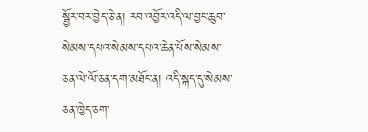སྦྱོར་བར་བྱེད་ཅེ་ན། རབ་འབྱོར་འདི་ལ་བྱང་ཆུབ་སེམས་དཔའ་སེམས་དཔའ་ཆེན་པོས་སེམས་ཅན་ལེ་ལོ་ཅན་དག་མཐོང་ན། འདི་སྐད་དུ་སེམས་ཅན་ཁྱེད་ཅག་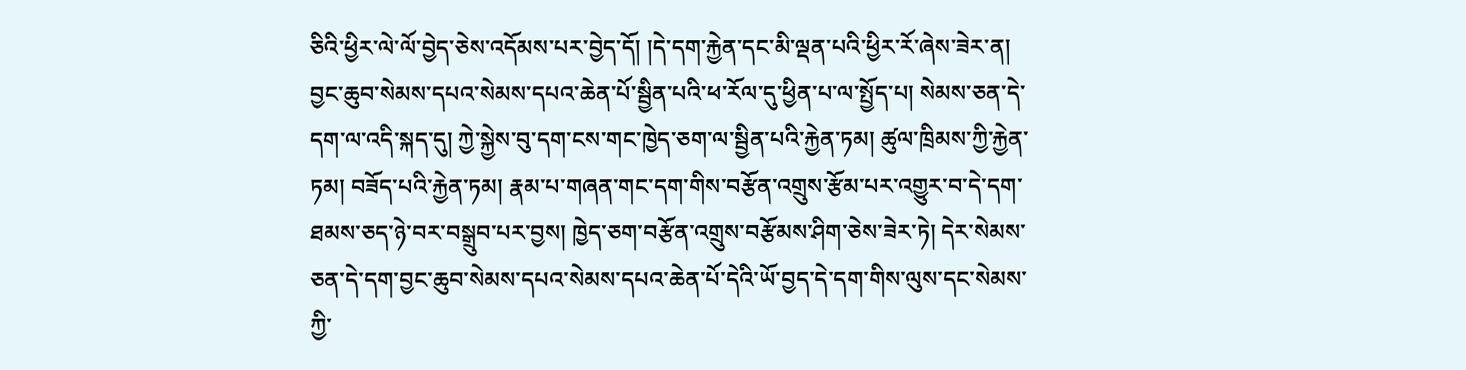ཅིའི་ཕྱིར་ལེ་ལོ་བྱེད་ཅེས་འདོམས་པར་བྱེད་དོ། །དེ་དག་རྐྱེན་དང་མི་ལྡན་པའི་ཕྱིར་རོ་ཞེས་ཟེར་ན། བྱང་ཆུབ་སེམས་དཔའ་སེམས་དཔའ་ཆེན་པོ་སྦྱིན་པའི་ཕ་རོལ་དུ་ཕྱིན་པ་ལ་སྤྱོད་པ། སེམས་ཅན་དེ་དག་ལ་འདི་སྐད་དུ། ཀྱེ་སྐྱེས་བུ་དག་ངས་གང་ཁྱེད་ཅག་ལ་སྦྱིན་པའི་རྐྱེན་ཏམ། ཚུལ་ཁྲིམས་ཀྱི་རྐྱེན་ཏམ། བཟོད་པའི་རྐྱེན་ཏམ། རྣམ་པ་གཞན་གང་དག་གིས་བརྩོན་འགྲུས་རྩོམ་པར་འགྱུར་བ་དེ་དག་ཐམས་ཅད་ཉེ་བར་བསྒྲུབ་པར་བྱས། ཁྱེད་ཅག་བརྩོན་འགྲུས་བརྩོམས་ཤིག་ཅེས་ཟེར་ཏེ། དེར་སེམས་ཅན་དེ་དག་བྱང་ཆུབ་སེམས་དཔའ་སེམས་དཔའ་ཆེན་པོ་དེའི་ཡོ་བྱད་དེ་དག་གིས་ལུས་དང་སེམས་ཀྱི་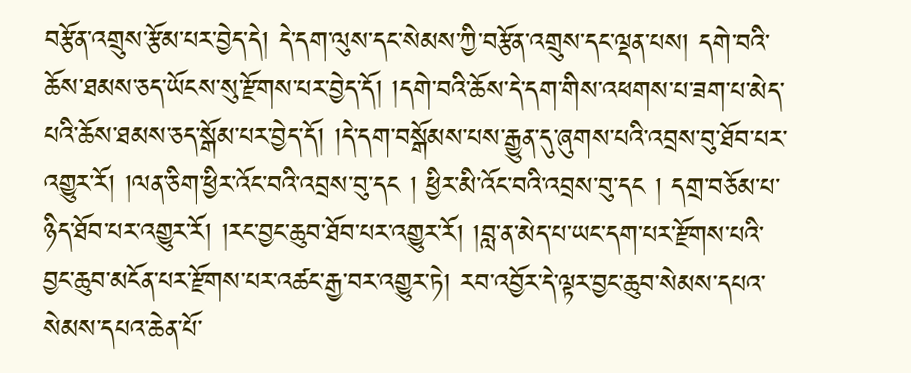བརྩོན་འགྲུས་རྩོམ་པར་བྱེད་དེ། དེ་དག་ལུས་དང་སེམས་ཀྱི་བརྩོན་འགྲུས་དང་ལྡན་པས། དགེ་བའི་ཆོས་ཐམས་ཅད་ཡོངས་སུ་རྫོགས་པར་བྱེད་དོ། །དགེ་བའི་ཆོས་དེ་དག་གིས་འཕགས་པ་ཟག་པ་མེད་པའི་ཆོས་ཐམས་ཅད་སྒོམ་པར་བྱེད་དོ། །དེ་དག་བསྒོམས་པས་རྒྱུན་དུ་ཞུགས་པའི་འབྲས་བུ་ཐོབ་པར་འགྱུར་རོ། །ལན་ཅིག་ཕྱིར་འོང་བའི་འབྲས་བུ་དང ། ཕྱིར་མི་འོང་བའི་འབྲས་བུ་དང ། དགྲ་བཅོམ་པ་ཉིད་ཐོབ་པར་འགྱུར་རོ། །རང་བྱང་ཆུབ་ཐོབ་པར་འགྱུར་རོ། །བླ་ན་མེད་པ་ཡང་དག་པར་རྫོགས་པའི་བྱང་ཆུབ་མངོན་པར་རྫོགས་པར་འཚང་རྒྱ་བར་འགྱུར་ཏེ། རབ་འབྱོར་དེ་ལྟར་བྱང་ཆུབ་སེམས་དཔའ་སེམས་དཔའ་ཆེན་པོ་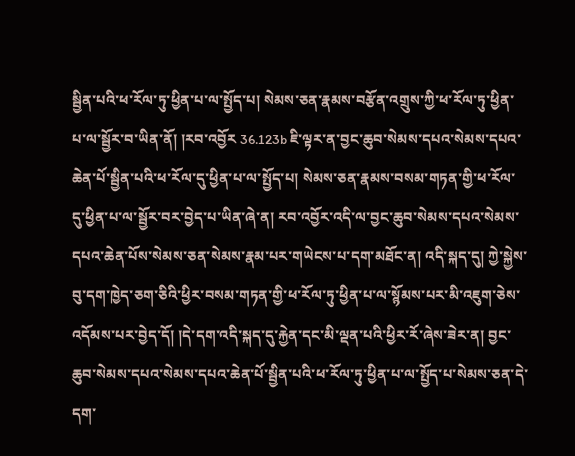སྦྱིན་པའི་ཕ་རོལ་ཏུ་ཕྱིན་པ་ལ་སྤྱོད་པ། སེམས་ཅན་རྣམས་བརྩོན་འགྲུས་ཀྱི་ཕ་རོལ་ཏུ་ཕྱིན་པ་ལ་སྦྱོར་བ་ཡིན་ནོ། །རབ་འབྱོར 36.123b ཇི་ལྟར་ན་བྱང་ཆུབ་སེམས་དཔའ་སེམས་དཔའ་ཆེན་པོ་སྦྱིན་པའི་ཕ་རོལ་དུ་ཕྱིན་པ་ལ་སྤྱོད་པ། སེམས་ཅན་རྣམས་བསམ་གཏན་གྱི་ཕ་རོལ་དུ་ཕྱིན་པ་ལ་སྦྱོར་བར་བྱེད་པ་ཡིན་ཞེ་ན། རབ་འབྱོར་འདི་ལ་བྱང་ཆུབ་སེམས་དཔའ་སེམས་དཔའ་ཆེན་པོས་སེམས་ཅན་སེམས་རྣམ་པར་གཡེངས་པ་དག་མཐོང་ན། འདི་སྐད་དུ། ཀྱེ་སྐྱེས་བུ་དག་ཁྱེད་ཅག་ཅིའི་ཕྱིར་བསམ་གཏན་གྱི་ཕ་རོལ་ཏུ་ཕྱིན་པ་ལ་སྙོམས་པར་མི་འཇུག་ཅེས་འདོམས་པར་བྱེད་དོ། །དེ་དག་འདི་སྐད་དུ་རྐྱེན་དང་མི་ལྡན་པའི་ཕྱིར་རོ་ཞེས་ཟེར་ན། བྱང་ཆུབ་སེམས་དཔའ་སེམས་དཔའ་ཆེན་པོ་སྦྱིན་པའི་ཕ་རོལ་ཏུ་ཕྱིན་པ་ལ་སྤྱོད་པ་སེམས་ཅན་དེ་དག་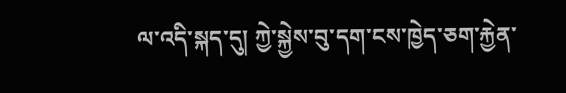ལ་འདི་སྐད་དུ། ཀྱེ་སྐྱེས་བུ་དག་ངས་ཁྱེད་ཅག་རྐྱེན་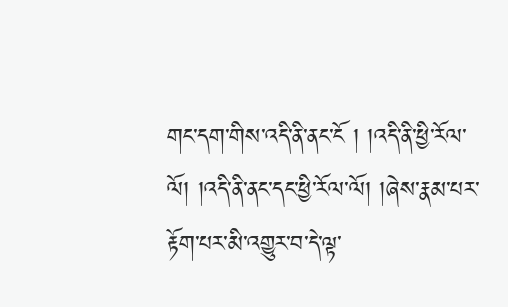གང་དག་གིས་འདི་ནི་ནང་ངོ ། །འདི་ནི་ཕྱི་རོལ་ལོ། །འདི་ནི་ནང་དང་ཕྱི་རོལ་ལོ། །ཞེས་རྣམ་པར་རྟོག་པར་མི་འགྱུར་བ་དེ་ལྟ་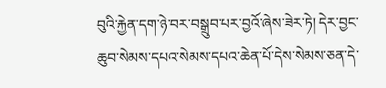བུའི་རྐྱེན་དག་ཉེ་བར་བསྒྲུབ་པར་བྱའོ་ཞེས་ཟེར་ཏེ། དེར་བྱང་ཆུབ་སེམས་དཔའ་སེམས་དཔའ་ཆེན་པོ་དེས་སེམས་ཅན་དེ་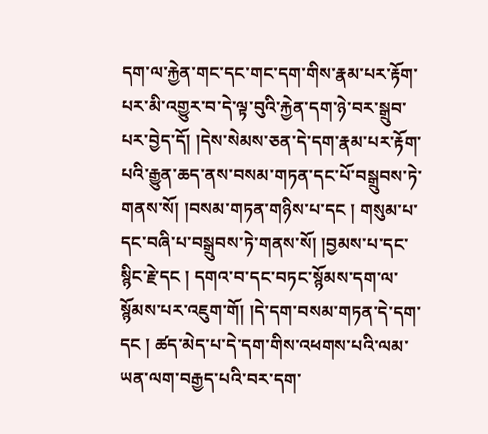དག་ལ་རྐྱེན་གང་དང་གང་དག་གིས་རྣམ་པར་རྟོག་པར་མི་འགྱུར་བ་དེ་ལྟ་བུའི་རྐྱེན་དག་ཉེ་བར་སྒྲུབ་པར་བྱེད་དོ། །དེས་སེམས་ཅན་དེ་དག་རྣམ་པར་རྟོག་པའི་རྒྱུན་ཆད་ནས་བསམ་གཏན་དང་པོ་བསྒྲུབས་ཏེ་གནས་སོ། །བསམ་གཏན་གཉིས་པ་དང ། གསུམ་པ་དང་བཞི་པ་བསྒྲུབས་ཏེ་གནས་སོ། །བྱམས་པ་དང་སྙིང་རྗེ་དང ། དགའ་བ་དང་བཏང་སྙོམས་དག་ལ་སྙོམས་པར་འཇུག་གོ། །དེ་དག་བསམ་གཏན་དེ་དག་དང ། ཚད་མེད་པ་དེ་དག་གིས་འཕགས་པའི་ལམ་ཡན་ལག་བརྒྱད་པའི་བར་དག་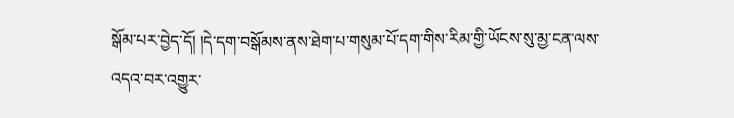སྒོམ་པར་བྱེད་དོ། །དེ་དག་བསྒོམས་ནས་ཐེག་པ་གསུམ་པོ་དག་གིས་རིམ་གྱི་ཡོངས་སུ་མྱ་ངན་ལས་འདའ་བར་འགྱུར་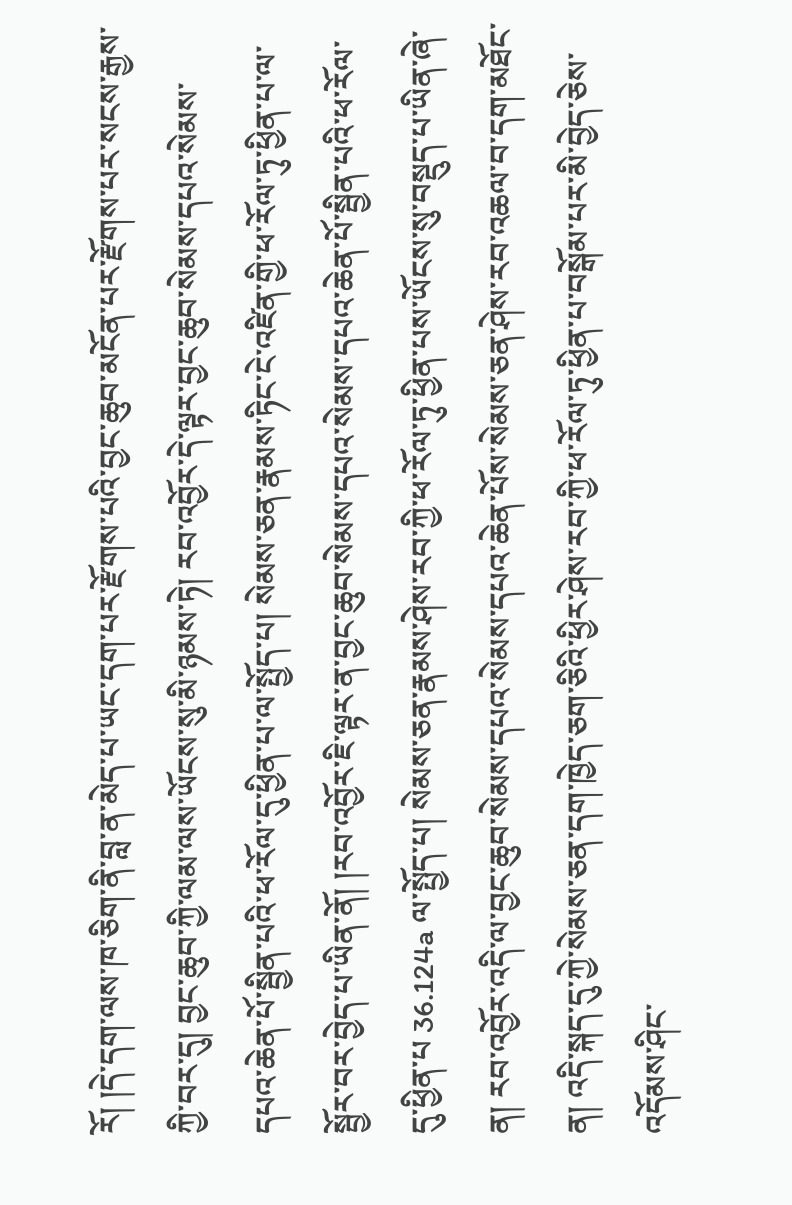རོ། །དེ་དག་ལས་ཁ་ཅིག་ནི་བླ་ན་མེད་པ་ཡང་དག་པར་རྫོགས་པའི་བྱང་ཆུབ་མངོན་པར་རྫོགས་པར་སངས་རྒྱས་ཀྱི་བར་དུ། བྱང་ཆུབ་ཀྱི་ལམ་ལས་ཡོངས་སུ་མི་ཉམས་ཏེ། རབ་འབྱོར་དེ་ལྟར་བྱང་ཆུབ་སེམས་དཔའ་སེམས་དཔའ་ཆེན་པོ་སྦྱིན་པའི་ཕ་རོལ་དུ་ཕྱིན་པ་ལ་སྤྱོད་པ། སེམས་ཅན་རྣམས་ཏིང་ངེ་འཛིན་གྱི་ཕ་རོལ་ཏུ་ཕྱིན་པ་ལ་སྦྱོར་བར་བྱེད་པ་ཡིན་ནོ། །རབ་འབྱོར་ཇི་ལྟར་ན་བྱང་ཆུབ་སེམས་དཔའ་སེམས་དཔའ་ཆེན་པོ་སྦྱིན་པའི་ཕ་རོལ་དུ་ཕྱིན་པ 36.124a ལ་སྤྱོད་པ། སེམས་ཅན་རྣམས་ཤེས་རབ་ཀྱི་ཕ་རོལ་ཏུ་ཕྱིན་པས་ཡོངས་སུ་བསྡུད་པ་ཡིན་ཞེ་ན། རབ་འབྱོར་འདི་ལ་བྱང་ཆུབ་སེམས་དཔའ་སེམས་དཔའ་ཆེན་པོས་སེམས་ཅན་ཤེས་རབ་འཆལ་བ་དག་མཐོང་ན། འདི་སྐད་དུ་ཀྱེ་སེམས་ཅན་དག་ཁྱེད་ཅག་ཅིའི་ཕྱིར་ཤེས་རབ་ཀྱི་ཕ་རོལ་ཏུ་ཕྱིན་པ་བསྒོམ་པར་མི་བྱེད་ཅེས་འདོམས་ཤིང་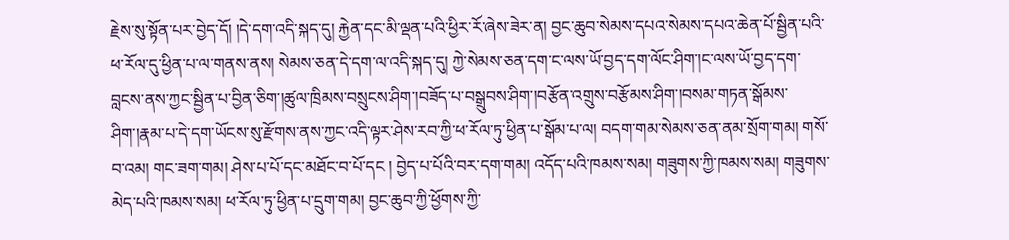རྗེས་སུ་སྟོན་པར་བྱེད་དོ། །དེ་དག་འདི་སྐད་དུ། རྐྱེན་དང་མི་ལྡན་པའི་ཕྱིར་རོ་ཞེས་ཟེར་ན། བྱང་ཆུབ་སེམས་དཔའ་སེམས་དཔའ་ཆེན་པོ་སྦྱིན་པའི་ཕ་རོལ་དུ་ཕྱིན་པ་ལ་གནས་ནས། སེམས་ཅན་དེ་དག་ལ་འདི་སྐད་དུ། ཀྱེ་སེམས་ཅན་དག་ང་ལས་ཡོ་བྱད་དག་ལོང་ཤིག་།ང་ལས་ཡོ་བྱད་དག་བླངས་ནས་ཀྱང་སྦྱིན་པ་བྱིན་ཅིག་།ཚུལ་ཁྲིམས་བསྲུངས་ཤིག་།བཟོད་པ་བསྒྲུབས་ཤིག་།བརྩོན་འགྲུས་བརྩོམས་ཤིག་།བསམ་གཏན་སྒོམས་ཤིག་།རྣམ་པ་དེ་དག་ཡོངས་སུ་རྫོགས་ནས་ཀྱང་འདི་ལྟར་ཤེས་རབ་ཀྱི་ཕ་རོལ་ཏུ་ཕྱིན་པ་སྒོམ་པ་ལ། བདག་གམ་སེམས་ཅན་ནམ་སྲོག་གམ། གསོ་བ་འམ། གང་ཟག་གམ། ཤེས་པ་པོ་དང་མཐོང་བ་པོ་དང ། བྱེད་པ་པོའི་བར་དག་གམ། འདོད་པའི་ཁམས་སམ། གཟུགས་ཀྱི་ཁམས་སམ། གཟུགས་མེད་པའི་ཁམས་སམ། ཕ་རོལ་ཏུ་ཕྱིན་པ་དྲུག་གམ། བྱང་ཆུབ་ཀྱི་ཕྱོགས་ཀྱི་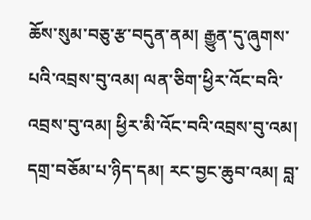ཆོས་སུམ་བཅུ་རྩ་བདུན་ནམ། རྒྱུན་དུ་ཞུགས་པའི་འབྲས་བུ་འམ། ལན་ཅིག་ཕྱིར་འོང་བའི་འབྲས་བུ་འམ། ཕྱིར་མི་འོང་བའི་འབྲས་བུ་འམ། དགྲ་བཅོམ་པ་ཉིད་དམ། རང་བྱང་ཆུབ་འམ། བླ་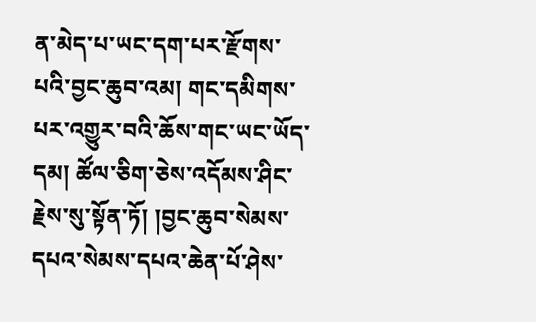ན་མེད་པ་ཡང་དག་པར་རྫོགས་པའི་བྱང་ཆུབ་འམ། གང་དམིགས་པར་འགྱུར་བའི་ཆོས་གང་ཡང་ཡོད་དམ། ཚོལ་ཅིག་ཅེས་འདོམས་ཤིང་རྗེས་སུ་སྟོན་ཏོ། །བྱང་ཆུབ་སེམས་དཔའ་སེམས་དཔའ་ཆེན་པོ་ཤེས་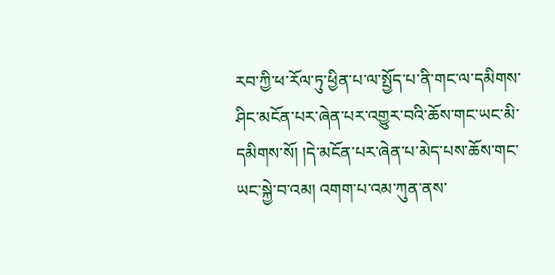རབ་ཀྱི་ཕ་རོལ་ཏུ་ཕྱིན་པ་ལ་སྤྱོད་པ་ནི་གང་ལ་དམིགས་ཤིང་མངོན་པར་ཞེན་པར་འགྱུར་བའི་ཆོས་གང་ཡང་མི་དམིགས་སོ། །དེ་མངོན་པར་ཞེན་པ་མེད་པས་ཆོས་གང་ཡང་སྐྱེ་བ་འམ། འགག་པ་འམ་ཀུན་ནས་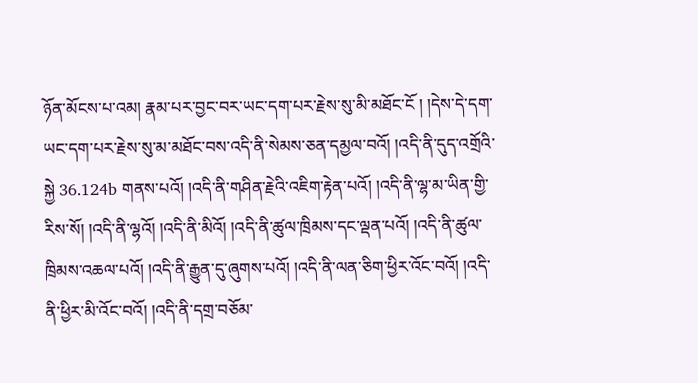ཉོན་མོངས་པ་འམ། རྣམ་པར་བྱང་བར་ཡང་དག་པར་རྗེས་སུ་མི་མཐོང་ངོ ། །དེས་དེ་དག་ཡང་དག་པར་རྗེས་སུ་མ་མཐོང་བས་འདི་ནི་སེམས་ཅན་དམྱལ་བའོ། །འདི་ནི་དུད་འགྲོའི་སྐྱེ 36.124b གནས་པའོ། །འདི་ནི་གཤིན་རྗེའི་འཇིག་རྟེན་པའོ། །འདི་ནི་ལྷ་མ་ཡིན་གྱི་རིས་སོ། །འདི་ནི་ལྷའོ། །འདི་ནི་མིའོ། །འདི་ནི་ཚུལ་ཁྲིམས་དང་ལྡན་པའོ། །འདི་ནི་ཚུལ་ཁྲིམས་འཆལ་པའོ། །འདི་ནི་རྒྱུན་དུ་ཞུགས་པའོ། །འདི་ནི་ལན་ཅིག་ཕྱིར་འོང་བའོ། །འདི་ནི་ཕྱིར་མི་འོང་བའོ། །འདི་ནི་དགྲ་བཅོམ་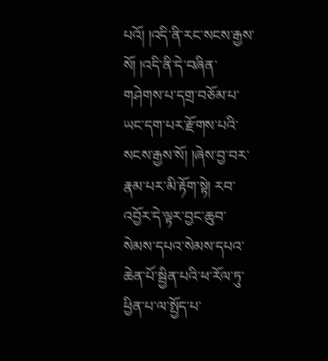པའོ། །འདི་ནི་རང་སངས་རྒྱས་སོ། །འདི་ནི་དེ་བཞིན་གཤེགས་པ་དགྲ་བཅོམ་པ་ཡང་དག་པར་རྫོགས་པའི་སངས་རྒྱས་སོ། །ཞེས་བྱ་བར་རྣམ་པར་མི་རྟོག་སྟེ། རབ་འབྱོར་དེ་ལྟར་བྱང་ཆུབ་སེམས་དཔའ་སེམས་དཔའ་ཆེན་པོ་སྦྱིན་པའི་ཕ་རོལ་ཏུ་ཕྱིན་པ་ལ་སྤྱོད་པ་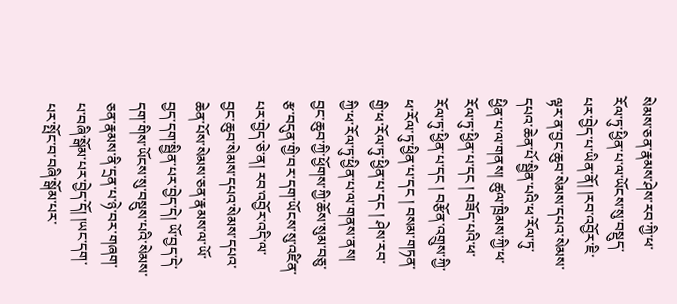སེམས་ཅན་རྣམས་ཤེས་རབ་ཀྱི་ཕ་རོལ་ཏུ་ཕྱིན་པ་ལ་ཡོངས་སུ་བསྡུད་པར་བྱེད་པ་ཡིན་ནོ། །རབ་འབྱོར་ཇི་ལྟར་ན་བྱང་ཆུབ་སེམས་དཔའ་སེམས་དཔའ་ཆེན་པོ་སྦྱིན་པའི་ཕ་རོལ་ཏུ་ཕྱིན་པ་ལ་གནས། ཚུལ་ཁྲིམས་ཀྱི་ཕ་རོལ་ཏུ་ཕྱིན་པ་དང ། བཟོད་པའི་ཕ་རོལ་ཏུ་ཕྱིན་པ་དང ། བརྩོན་འགྲུས་ཀྱི་ཕ་རོལ་ཏུ་ཕྱིན་པ་དང ། བསམ་གཏན་གྱི་ཕ་རོལ་ཏུ་ཕྱིན་པ་དང ། ཤེས་རབ་ཀྱི་ཕ་རོལ་ཏུ་ཕྱིན་པ་ལ་གནས་ནས། བྱང་ཆུབ་ཀྱི་ཕྱོགས་ཀྱི་ཆོས་སུམ་བཅུ་རྩ་བདུན་གྱི་བར་དག་ཡོངས་སུ་འཛིན་པར་བྱེད་ཅེ་ན། རབ་འབྱོར་འདི་ལ་བྱང་ཆུབ་སེམས་དཔའ་སེམས་དཔའ་ཆེན་པོས་སེམས་ཅན་རྣམས་ལ་ཡོ་བྱད་དག་སྦྱིན་པར་བྱེད་དེ། ཡོ་བྱད་དེ་དག་གིས་ཡོངས་སུ་བསྡུས་པའི་སེམས་ཅན་རྣམས་ནི་དྲན་པ་ཉེ་བར་གཞག་པ་བཞི་སྒོམ་པར་བྱེད་དོ། །ཡང་དག་པར་སྤོང་བ་བཞི་སྒོམ་པར་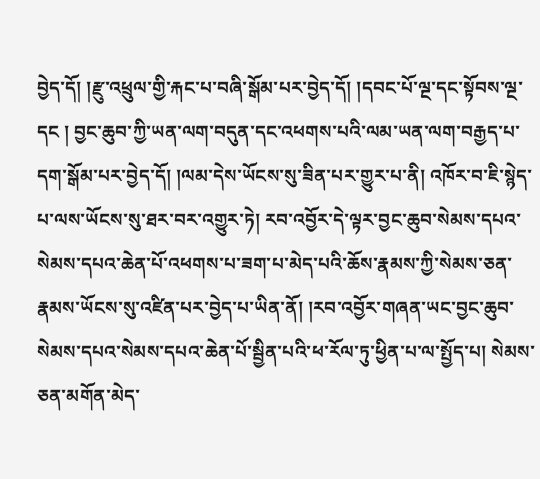བྱེད་དོ། །རྫུ་འཕྲུལ་གྱི་རྐང་པ་བཞི་སྒོམ་པར་བྱེད་དོ། །དབང་པོ་ལྔ་དང་སྟོབས་ལྔ་དང ། བྱང་ཆུབ་ཀྱི་ཡན་ལག་བདུན་དང་འཕགས་པའི་ལམ་ཡན་ལག་བརྒྱད་པ་དག་སྒོམ་པར་བྱེད་དོ། །ལམ་དེས་ཡོངས་སུ་ཟིན་པར་གྱུར་པ་ནི། འཁོར་བ་ཇི་སྙེད་པ་ལས་ཡོངས་སུ་ཐར་བར་འགྱུར་ཏེ། རབ་འབྱོར་དེ་ལྟར་བྱང་ཆུབ་སེམས་དཔའ་སེམས་དཔའ་ཆེན་པོ་འཕགས་པ་ཟག་པ་མེད་པའི་ཆོས་རྣམས་ཀྱི་སེམས་ཅན་རྣམས་ཡོངས་སུ་འཛིན་པར་བྱེད་པ་ཡིན་ནོ། །རབ་འབྱོར་གཞན་ཡང་བྱང་ཆུབ་སེམས་དཔའ་སེམས་དཔའ་ཆེན་པོ་སྦྱིན་པའི་ཕ་རོལ་ཏུ་ཕྱིན་པ་ལ་སྤྱོད་པ། སེམས་ཅན་མགོན་མེད་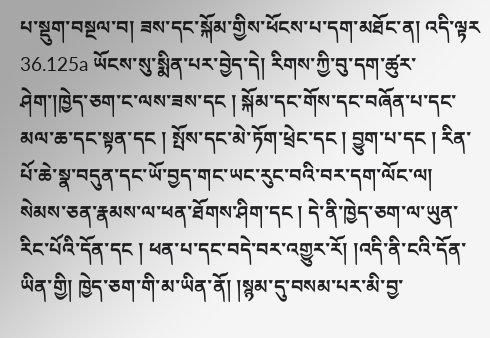པ་སྡུག་བསྔལ་བ། ཟས་དང་སྐོམ་གྱིས་ཕོངས་པ་དག་མཐོང་ན། འདི་ལྟར 36.125a ཡོངས་སུ་སྨིན་པར་བྱེད་དེ། རིགས་ཀྱི་བུ་དག་ཚུར་ཤེག་།ཁྱེད་ཅག་ང་ལས་ཟས་དང ། སྐོམ་དང་གོས་དང་བཞོན་པ་དང་མལ་ཆ་དང་སྟན་དང ། སྤོས་དང་མེ་ཏོག་ཕྲེང་དང ། བྱུག་པ་དང ། རིན་པོ་ཆེ་སྣ་བདུན་དང་ཡོ་བྱད་གང་ཡང་རུང་བའི་བར་དག་ལོང་ལ། སེམས་ཅན་རྣམས་ལ་ཕན་ཐོགས་ཤིག་དང ། དེ་ནི་ཁྱེད་ཅག་ལ་ཡུན་རིང་པོའི་དོན་དང ། ཕན་པ་དང་བདེ་བར་འགྱུར་རོ། །འདི་ནི་ངའི་དོན་ཡིན་གྱི། ཁྱེད་ཅག་གི་མ་ཡིན་ནོ། །སྙམ་དུ་བསམ་པར་མི་བྱ་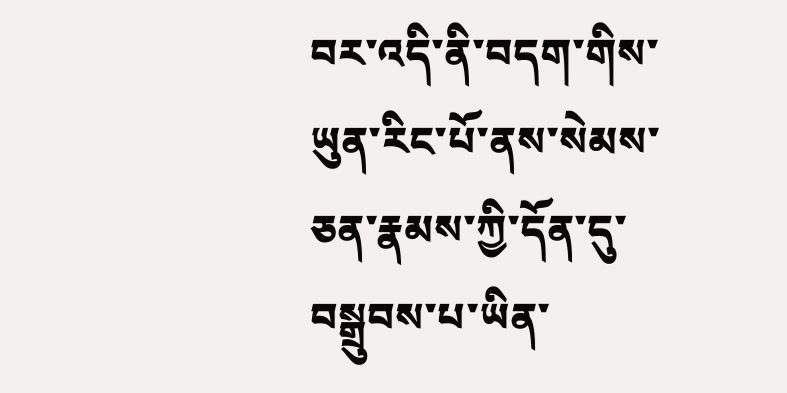བར་འདི་ནི་བདག་གིས་ཡུན་རིང་པོ་ནས་སེམས་ཅན་རྣམས་ཀྱི་དོན་དུ་བསྒྲུབས་པ་ཡིན་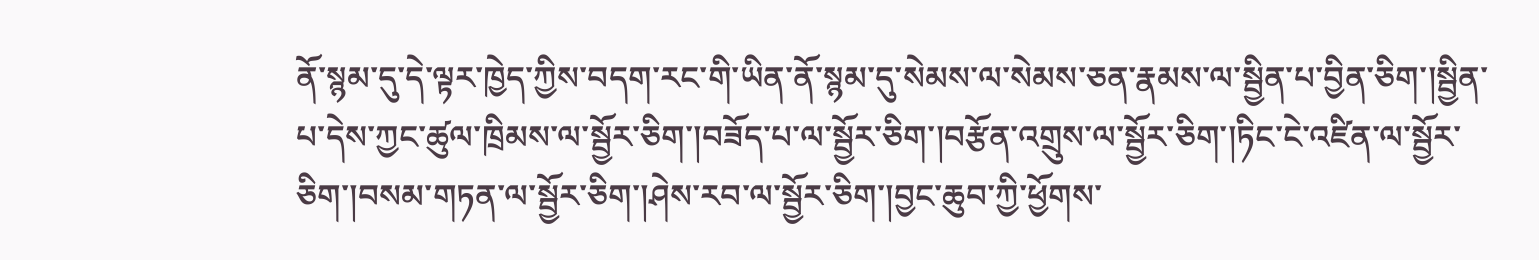ནོ་སྙམ་དུ་དེ་ལྟར་ཁྱེད་ཀྱིས་བདག་རང་གི་ཡིན་ནོ་སྙམ་དུ་སེམས་ལ་སེམས་ཅན་རྣམས་ལ་སྦྱིན་པ་བྱིན་ཅིག་།སྦྱིན་པ་དེས་ཀྱང་ཚུལ་ཁྲིམས་ལ་སྦྱོར་ཅིག་།བཟོད་པ་ལ་སྦྱོར་ཅིག་།བརྩོན་འགྲུས་ལ་སྦྱོར་ཅིག་།ཏིང་ངེ་འཛིན་ལ་སྦྱོར་ཅིག་།བསམ་གཏན་ལ་སྦྱོར་ཅིག་།ཤེས་རབ་ལ་སྦྱོར་ཅིག་།བྱང་ཆུབ་ཀྱི་ཕྱོགས་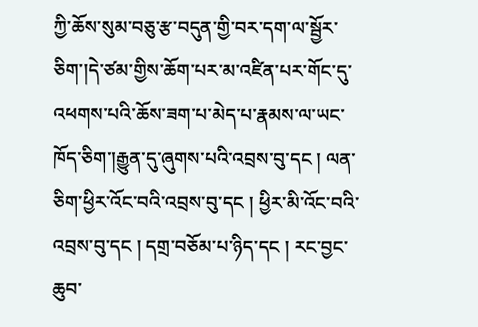ཀྱི་ཆོས་སུམ་བཅུ་རྩ་བདུན་གྱི་བར་དག་ལ་སྦྱོར་ཅིག་།དེ་ཙམ་གྱིས་ཆོག་པར་མ་འཛིན་པར་གོང་དུ་འཕགས་པའི་ཆོས་ཟག་པ་མེད་པ་རྣམས་ལ་ཡང་ཁོད་ཅིག་།རྒྱུན་དུ་ཞུགས་པའི་འབྲས་བུ་དང ། ལན་ཅིག་ཕྱིར་འོང་བའི་འབྲས་བུ་དང ། ཕྱིར་མི་འོང་བའི་འབྲས་བུ་དང ། དགྲ་བཅོམ་པ་ཉིད་དང ། རང་བྱང་ཆུབ་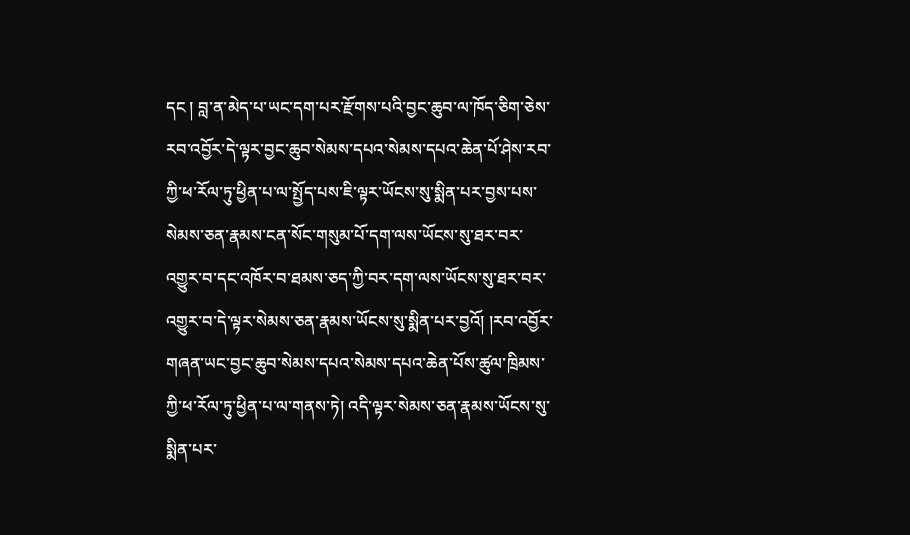དང ། བླ་ན་མེད་པ་ཡང་དག་པར་རྫོགས་པའི་བྱང་ཆུབ་ལ་ཁོད་ཅིག་ཅེས་རབ་འབྱོར་དེ་ལྟར་བྱང་ཆུབ་སེམས་དཔའ་སེམས་དཔའ་ཆེན་པོ་ཤེས་རབ་ཀྱི་ཕ་རོལ་ཏུ་ཕྱིན་པ་ལ་སྤྱོད་པས་ཇི་ལྟར་ཡོངས་སུ་སྨིན་པར་བྱས་པས་སེམས་ཅན་རྣམས་ངན་སོང་གསུམ་པོ་དག་ལས་ཡོངས་སུ་ཐར་བར་འགྱུར་བ་དང་འཁོར་བ་ཐམས་ཅད་ཀྱི་བར་དག་ལས་ཡོངས་སུ་ཐར་བར་འགྱུར་བ་དེ་ལྟར་སེམས་ཅན་རྣམས་ཡོངས་སུ་སྨིན་པར་བྱའོ། །རབ་འབྱོར་གཞན་ཡང་བྱང་ཆུབ་སེམས་དཔའ་སེམས་དཔའ་ཆེན་པོས་ཚུལ་ཁྲིམས་ཀྱི་ཕ་རོལ་ཏུ་ཕྱིན་པ་ལ་གནས་ཏེ། འདི་ལྟར་སེམས་ཅན་རྣམས་ཡོངས་སུ་སྨིན་པར་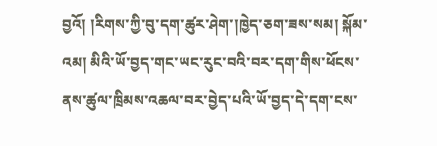བྱའོ། །རིགས་ཀྱི་བུ་དག་ཚུར་ཤེག་།ཁྱེད་ཅག་ཟས་སམ། སྐོམ་འམ། མིའི་ཡོ་བྱད་གང་ཡང་རུང་བའི་བར་དག་གིས་ཕོངས་ནས་ཚུལ་ཁྲིམས་འཆལ་བར་བྱེད་པའི་ཡོ་བྱད་དེ་དག་ངས་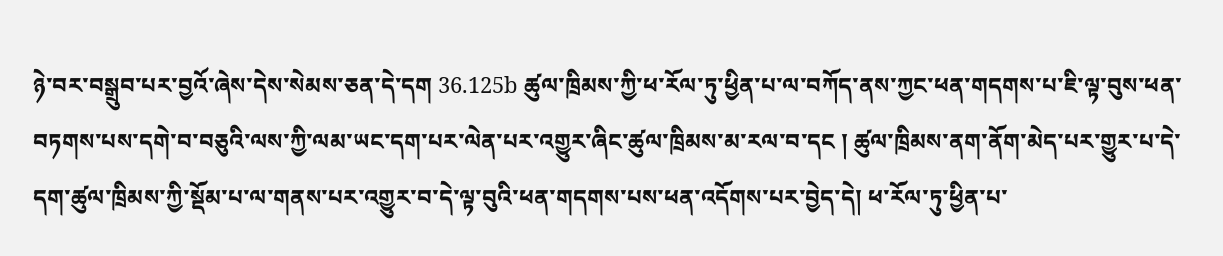ཉེ་བར་བསྒྲུབ་པར་བྱའོ་ཞེས་དེས་སེམས་ཅན་དེ་དག 36.125b ཚུལ་ཁྲིམས་ཀྱི་ཕ་རོལ་ཏུ་ཕྱིན་པ་ལ་བཀོད་ནས་ཀྱང་ཕན་གདགས་པ་ཇི་ལྟ་བུས་ཕན་བཏགས་པས་དགེ་བ་བཅུའི་ལས་ཀྱི་ལམ་ཡང་དག་པར་ལེན་པར་འགྱུར་ཞིང་ཚུལ་ཁྲིམས་མ་རལ་བ་དང ། ཚུལ་ཁྲིམས་ནག་ནོག་མེད་པར་གྱུར་པ་དེ་དག་ཚུལ་ཁྲིམས་ཀྱི་སྡོམ་པ་ལ་གནས་པར་འགྱུར་བ་དེ་ལྟ་བུའི་ཕན་གདགས་པས་ཕན་འདོགས་པར་བྱེད་དེ། ཕ་རོལ་ཏུ་ཕྱིན་པ་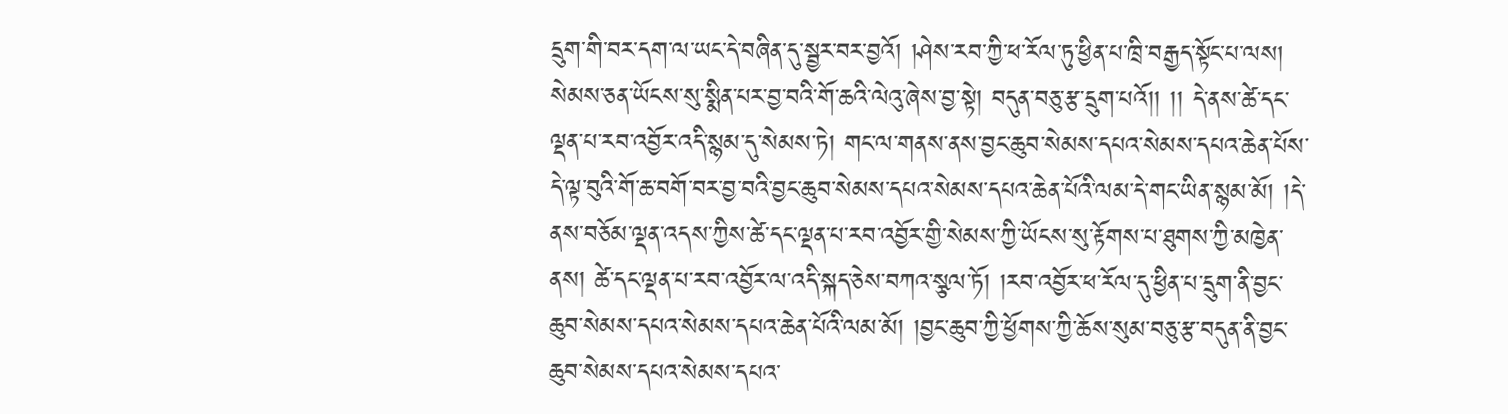དྲུག་གི་བར་དག་ལ་ཡང་དེ་བཞིན་དུ་སྦྱར་བར་བྱའོ། །ཤེས་རབ་ཀྱི་ཕ་རོལ་ཏུ་ཕྱིན་པ་ཁྲི་བརྒྱད་སྟོང་པ་ལས། སེམས་ཅན་ཡོངས་སུ་སྨིན་པར་བྱ་བའི་གོ་ཆའི་ལེའུ་ཞེས་བྱ་སྟེ། བདུན་བཅུ་རྩ་དྲུག་པའོ།། །། དེ་ནས་ཚེ་དང་ལྡན་པ་རབ་འབྱོར་འདི་སྙམ་དུ་སེམས་ཏེ། གང་ལ་གནས་ནས་བྱང་ཆུབ་སེམས་དཔའ་སེམས་དཔའ་ཆེན་པོས་དེ་ལྟ་བུའི་གོ་ཆ་བགོ་བར་བྱ་བའི་བྱང་ཆུབ་སེམས་དཔའ་སེམས་དཔའ་ཆེན་པོའི་ལམ་དེ་གང་ཡིན་སྙམ་མོ། །དེ་ནས་བཅོམ་ལྡན་འདས་ཀྱིས་ཚེ་དང་ལྡན་པ་རབ་འབྱོར་གྱི་སེམས་ཀྱི་ཡོངས་སུ་རྟོགས་པ་ཐུགས་ཀྱི་མཁྱེན་ནས། ཚེ་དང་ལྡན་པ་རབ་འབྱོར་ལ་འདི་སྐད་ཅེས་བཀའ་སྩལ་ཏོ། །རབ་འབྱོར་ཕ་རོལ་དུ་ཕྱིན་པ་དྲུག་ནི་བྱང་ཆུབ་སེམས་དཔའ་སེམས་དཔའ་ཆེན་པོའི་ལམ་མོ། །བྱང་ཆུབ་ཀྱི་ཕྱོགས་ཀྱི་ཆོས་སུམ་བཅུ་རྩ་བདུན་ནི་བྱང་ཆུབ་སེམས་དཔའ་སེམས་དཔའ་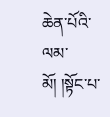ཆེན་པོའི་ལམ་མོ། །སྟོང་པ་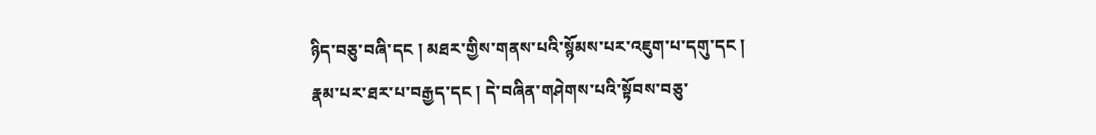ཉིད་བཅུ་བཞི་དང ། མཐར་གྱིས་གནས་པའི་སྙོམས་པར་འཇུག་པ་དགུ་དང ། རྣམ་པར་ཐར་པ་བརྒྱད་དང ། དེ་བཞིན་གཤེགས་པའི་སྟོབས་བཅུ་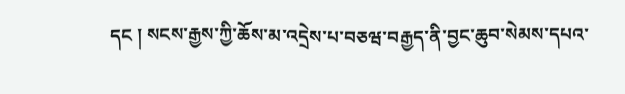དང ། སངས་རྒྱས་ཀྱི་ཆོས་མ་འདྲེས་པ་བཅཝ་བརྒྱད་ནི་བྱང་ཆུབ་སེམས་དཔའ་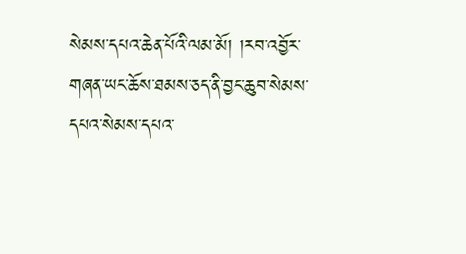སེམས་དཔའ་ཆེན་པོའི་ལམ་མོ། །རབ་འབྱོར་གཞན་ཡང་ཆོས་ཐམས་ཅད་ནི་བྱང་ཆུབ་སེམས་དཔའ་སེམས་དཔའ་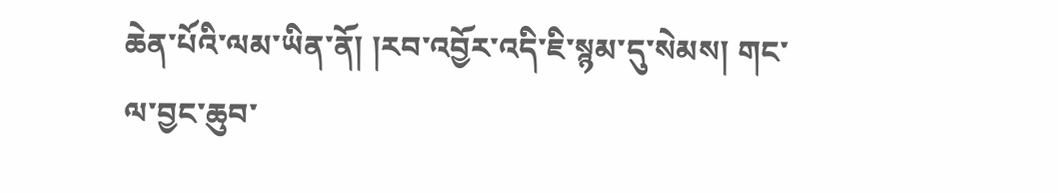ཆེན་པོའི་ལམ་ཡིན་ནོ། །རབ་འབྱོར་འདི་ཇི་སྙམ་དུ་སེམས། གང་ལ་བྱང་ཆུབ་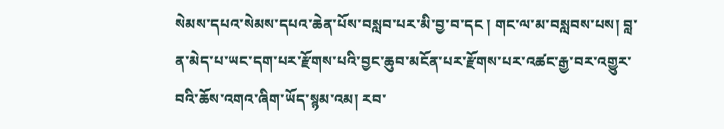སེམས་དཔའ་སེམས་དཔའ་ཆེན་པོས་བསླབ་པར་མི་བྱ་བ་དང ། གང་ལ་མ་བསླབས་པས། བླ་ན་མེད་པ་ཡང་དག་པར་རྫོགས་པའི་བྱང་ཆུབ་མངོན་པར་རྫོགས་པར་འཚང་རྒྱ་བར་འགྱུར་བའི་ཆོས་འགའ་ཞིག་ཡོད་སྙམ་འམ། རབ་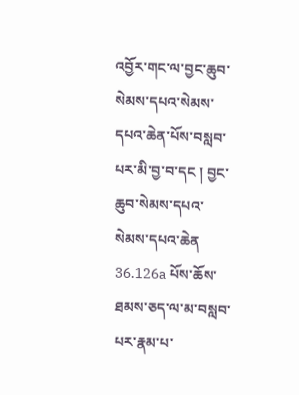འབྱོར་གང་ལ་བྱང་ཆུབ་སེམས་དཔའ་སེམས་དཔའ་ཆེན་པོས་བསླབ་པར་མི་བྱ་བ་དང ། བྱང་ཆུབ་སེམས་དཔའ་སེམས་དཔའ་ཆེན 36.126a པོས་ཆོས་ཐམས་ཅད་ལ་མ་བསླབ་པར་རྣམ་པ་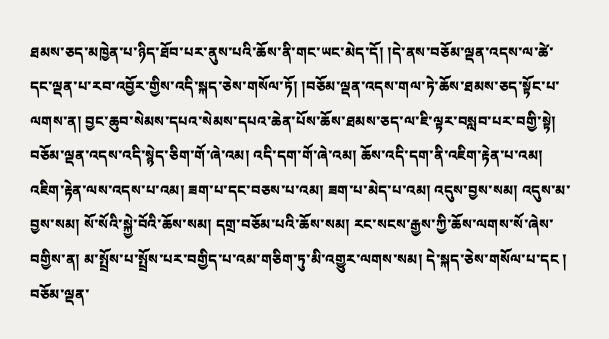ཐམས་ཅད་མཁྱེན་པ་ཉིད་ཐོབ་པར་ནུས་པའི་ཆོས་ནི་གང་ཡང་མེད་དོ། །དེ་ནས་བཅོམ་ལྡན་འདས་ལ་ཚེ་དང་ལྡན་པ་རབ་འབྱོར་གྱིས་འདི་སྐད་ཅེས་གསོལ་ཏོ། །བཅོམ་ལྡན་འདས་གལ་ཏེ་ཆོས་ཐམས་ཅད་སྟོང་པ་ལགས་ན། བྱང་ཆུབ་སེམས་དཔའ་སེམས་དཔའ་ཆེན་པོས་ཆོས་ཐམས་ཅད་ལ་ཇི་ལྟར་བསླབ་པར་བགྱི་སྟེ། བཅོམ་ལྡན་འདས་འདི་སྙེད་ཅིག་གོ་ཞེ་འམ། འདི་དག་གོ་ཞེ་འམ། ཆོས་འདི་དག་ནི་འཇིག་རྟེན་པ་འམ། འཇིག་རྟེན་ལས་འདས་པ་འམ། ཟག་པ་དང་བཅས་པ་འམ། ཟག་པ་མེད་པ་འམ། འདུས་བྱས་སམ། འདུས་མ་བྱས་སམ། སོ་སོའི་སྐྱེ་བོའི་ཆོས་སམ། དགྲ་བཅོམ་པའི་ཆོས་སམ། རང་སངས་རྒྱས་ཀྱི་ཆོས་ལགས་སོ་ཞེས་བགྱིས་ན། མ་སྤྲོས་པ་སྤྲོས་པར་བགྱིད་པ་འམ་གཅིག་ཏུ་མི་འགྱུར་ལགས་སམ། དེ་སྐད་ཅེས་གསོལ་པ་དང ། བཅོམ་ལྡན་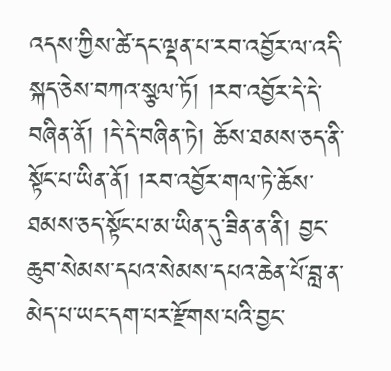འདས་ཀྱིས་ཚེ་དང་ལྡན་པ་རབ་འབྱོར་ལ་འདི་སྐད་ཅེས་བཀའ་སྩལ་ཏོ། །རབ་འབྱོར་དེ་དེ་བཞིན་ནོ། །དེ་དེ་བཞིན་ཏེ། ཆོས་ཐམས་ཅད་ནི་སྟོང་པ་ཡིན་ནོ། །རབ་འབྱོར་གལ་ཏེ་ཆོས་ཐམས་ཅད་སྟོང་པ་མ་ཡིན་དུ་ཟིན་ན་ནི། བྱང་ཆུབ་སེམས་དཔའ་སེམས་དཔའ་ཆེན་པོ་བླ་ན་མེད་པ་ཡང་དག་པར་རྫོགས་པའི་བྱང་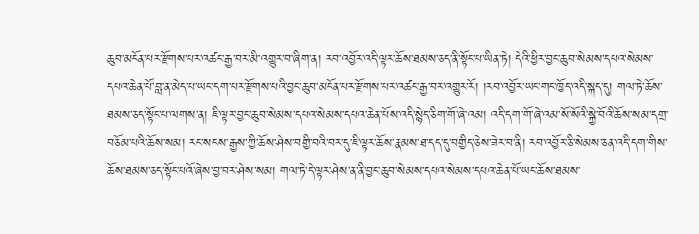ཆུབ་མངོན་པར་རྫོགས་པར་འཚང་རྒྱ་བར་མི་འགྱུར་བ་ཞིག་ན། རབ་འབྱོར་འདི་ལྟར་ཆོས་ཐམས་ཅད་ནི་སྟོང་པ་ཡིན་ཏེ། དེའི་ཕྱིར་བྱང་ཆུབ་སེམས་དཔའ་སེམས་དཔའ་ཆེན་པོ་བླ་ན་མེད་པ་ཡང་དག་པར་རྫོགས་པའི་བྱང་ཆུབ་མངོན་པར་རྫོགས་པར་འཚང་རྒྱ་བར་འགྱུར་རོ། །རབ་འབྱོར་ཡང་གང་ཁྱོད་འདི་སྐད་དུ། གལ་ཏེ་ཆོས་ཐམས་ཅད་སྟོང་པ་ལགས་ན། ཇི་ལྟར་བྱང་ཆུབ་སེམས་དཔའ་སེམས་དཔའ་ཆེན་པོས་འདི་སྙེད་ཅིག་གོ་ཞེ་འམ། འདི་དག་གོ་ཞེ་འམ་སོ་སོའི་སྐྱེ་བོའི་ཆོས་སམ་དགྲ་བཅོམ་པའི་ཆོས་སམ། རང་སངས་རྒྱས་ཀྱི་ཆོས་ཤེས་བགྱི་བའི་བར་དུ་ཇི་ལྟར་ཆོས་རྣམས་ཐ་དད་དུ་བགྱིད་ཅེས་ཟེར་བ་ནི། རབ་འབྱོར་ཅི་སེམས་ཅན་འདི་དག་གིས་ཆོས་ཐམས་ཅད་སྟོང་པའོ་ཞེས་བྱ་བར་ཤེས་སམ། གལ་ཏེ་དེ་ལྟར་ཤེས་ན་ནི་བྱང་ཆུབ་སེམས་དཔའ་སེམས་དཔའ་ཆེན་པོ་ཡང་ཆོས་ཐམས་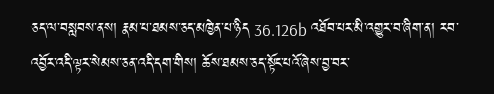ཅད་ལ་བསླབས་ནས། རྣམ་པ་ཐམས་ཅད་མཁྱེན་པ་ཉིད 36.126b འཐོབ་པར་མི་འགྱུར་བ་ཞིག་ན། རབ་འབྱོར་འདི་ལྟར་སེམས་ཅན་འདི་དག་གིས། ཆོས་ཐམས་ཅད་སྟོང་པའོ་ཞེས་བྱ་བར་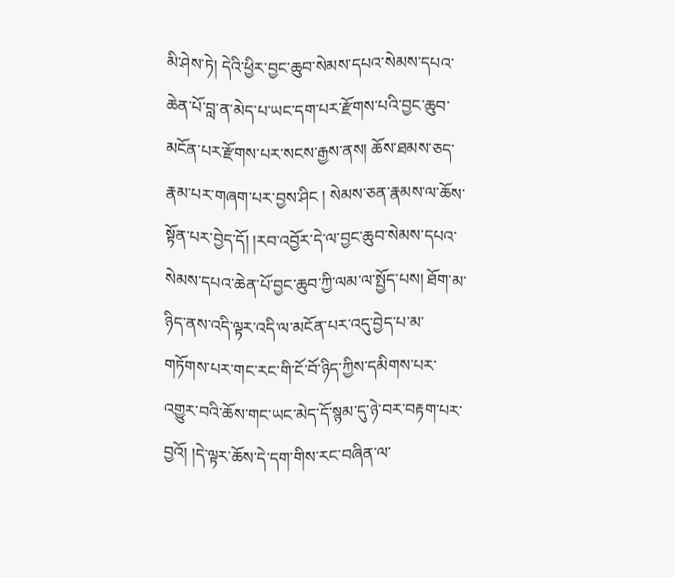མི་ཤེས་ཏེ། དེའི་ཕྱིར་བྱང་ཆུབ་སེམས་དཔའ་སེམས་དཔའ་ཆེན་པོ་བླ་ན་མེད་པ་ཡང་དག་པར་རྫོགས་པའི་བྱང་ཆུབ་མངོན་པར་རྫོགས་པར་སངས་རྒྱས་ནས། ཆོས་ཐམས་ཅད་རྣམ་པར་གཞག་པར་བྱས་ཤིང ། སེམས་ཅན་རྣམས་ལ་ཆོས་སྟོན་པར་བྱེད་དོ། །རབ་འབྱོར་དེ་ལ་བྱང་ཆུབ་སེམས་དཔའ་སེམས་དཔའ་ཆེན་པོ་བྱང་ཆུབ་ཀྱི་ལམ་ལ་སྤྱོད་པས། ཐོག་མ་ཉིད་ནས་འདི་ལྟར་འདི་ལ་མངོན་པར་འདུ་བྱེད་པ་མ་གཏོགས་པར་གང་རང་གི་ངོ་བོ་ཉིད་ཀྱིས་དམིགས་པར་འགྱུར་བའི་ཆོས་གང་ཡང་མེད་དོ་སྙམ་དུ་ཉེ་བར་བརྟག་པར་བྱའོ། །དེ་ལྟར་ཆོས་དེ་དག་གིས་རང་བཞིན་ལ་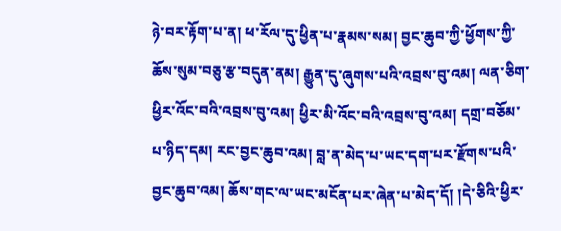ཉེ་བར་རྟོག་པ་ན། ཕ་རོལ་དུ་ཕྱིན་པ་རྣམས་སམ། བྱང་ཆུབ་ཀྱི་ཕྱོགས་ཀྱི་ཆོས་སུམ་བཅུ་རྩ་བདུན་ནམ། རྒྱུན་དུ་ཞུགས་པའི་འབྲས་བུ་འམ། ལན་ཅིག་ཕྱིར་འོང་བའི་འབྲས་བུ་འམ། ཕྱིར་མི་འོང་བའི་འབྲས་བུ་འམ། དགྲ་བཅོམ་པ་ཉིད་དམ། རང་བྱང་ཆུབ་འམ། བླ་ན་མེད་པ་ཡང་དག་པར་རྫོགས་པའི་བྱང་ཆུབ་འམ། ཆོས་གང་ལ་ཡང་མངོན་པར་ཞེན་པ་མེད་དོ། །དེ་ཅིའི་ཕྱིར་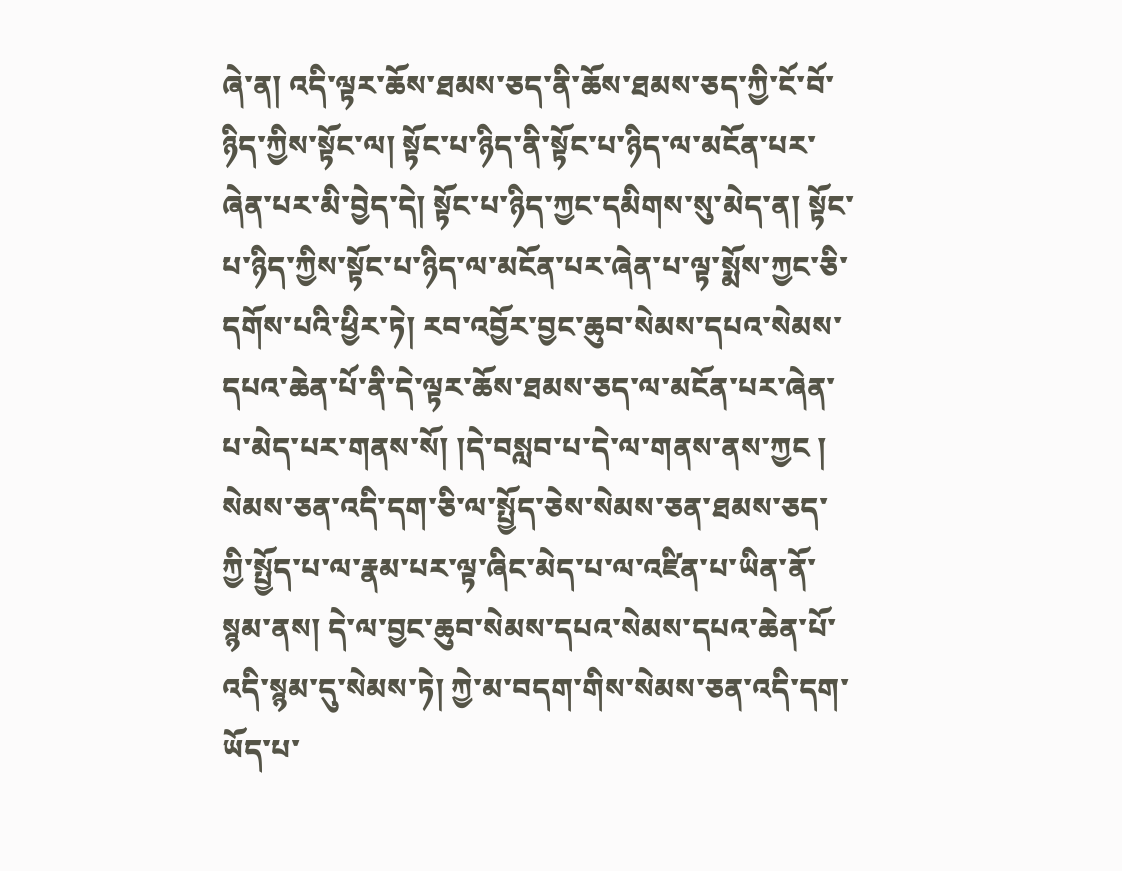ཞེ་ན། འདི་ལྟར་ཆོས་ཐམས་ཅད་ནི་ཆོས་ཐམས་ཅད་ཀྱི་ངོ་བོ་ཉིད་ཀྱིས་སྟོང་ལ། སྟོང་པ་ཉིད་ནི་སྟོང་པ་ཉིད་ལ་མངོན་པར་ཞེན་པར་མི་བྱེད་དེ། སྟོང་པ་ཉིད་ཀྱང་དམིགས་སུ་མེད་ན། སྟོང་པ་ཉིད་ཀྱིས་སྟོང་པ་ཉིད་ལ་མངོན་པར་ཞེན་པ་ལྟ་སྨོས་ཀྱང་ཅི་དགོས་པའི་ཕྱིར་ཏེ། རབ་འབྱོར་བྱང་ཆུབ་སེམས་དཔའ་སེམས་དཔའ་ཆེན་པོ་ནི་དེ་ལྟར་ཆོས་ཐམས་ཅད་ལ་མངོན་པར་ཞེན་པ་མེད་པར་གནས་སོ། །དེ་བསླབ་པ་དེ་ལ་གནས་ནས་ཀྱང ། སེམས་ཅན་འདི་དག་ཅི་ལ་སྤྱོད་ཅེས་སེམས་ཅན་ཐམས་ཅད་ཀྱི་སྤྱོད་པ་ལ་རྣམ་པར་ལྟ་ཞིང་མེད་པ་ལ་འཛིན་པ་ཡིན་ནོ་སྙམ་ནས། དེ་ལ་བྱང་ཆུབ་སེམས་དཔའ་སེམས་དཔའ་ཆེན་པོ་འདི་སྙམ་དུ་སེམས་ཏེ། ཀྱེ་མ་བདག་གིས་སེམས་ཅན་འདི་དག་ཡོད་པ་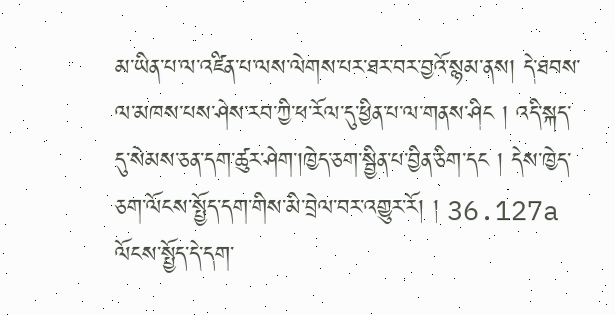མ་ཡིན་པ་ལ་འཛིན་པ་ལས་ལེགས་པར་ཐར་བར་བྱའོ་སྙམ་ནས། དེ་ཐབས་ལ་མཁས་པས་ཤེས་རབ་ཀྱི་ཕ་རོལ་དུ་ཕྱིན་པ་ལ་གནས་ཤིང ། འདི་སྐད་དུ་སེམས་ཅན་དག་ཚུར་ཤེག་།ཁྱེད་ཅག་སྦྱིན་པ་བྱིན་ཅིག་དང ། དེས་ཁྱེད་ཅག་ལོངས་སྤྱོད་དག་གིས་མི་བྲེལ་བར་འགྱུར་རོ། ། 36.127a ལོངས་སྤྱོད་དེ་དག་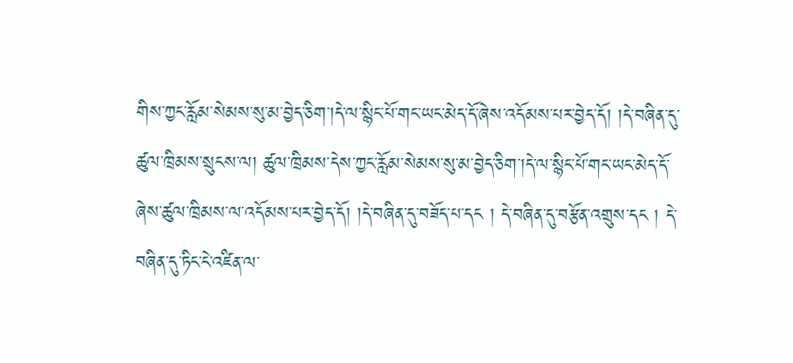གིས་ཀྱང་རློམ་སེམས་སུ་མ་བྱེད་ཅིག་།དེ་ལ་སྙིང་པོ་གང་ཡང་མེད་དོ་ཞེས་འདོམས་པར་བྱེད་དོ། །དེ་བཞིན་དུ་ཚུལ་ཁྲིམས་སྲུངས་ལ། ཚུལ་ཁྲིམས་དེས་ཀྱང་རློམ་སེམས་སུ་མ་བྱེད་ཅིག་།དེ་ལ་སྙིང་པོ་གང་ཡང་མེད་དོ་ཞེས་ཚུལ་ཁྲིམས་ལ་འདོམས་པར་བྱེད་དོ། །དེ་བཞིན་དུ་བཟོད་པ་དང ། དེ་བཞིན་དུ་བརྩོན་འགྲུས་དང ། དེ་བཞིན་དུ་ཏིང་ངེ་འཛིན་ལ་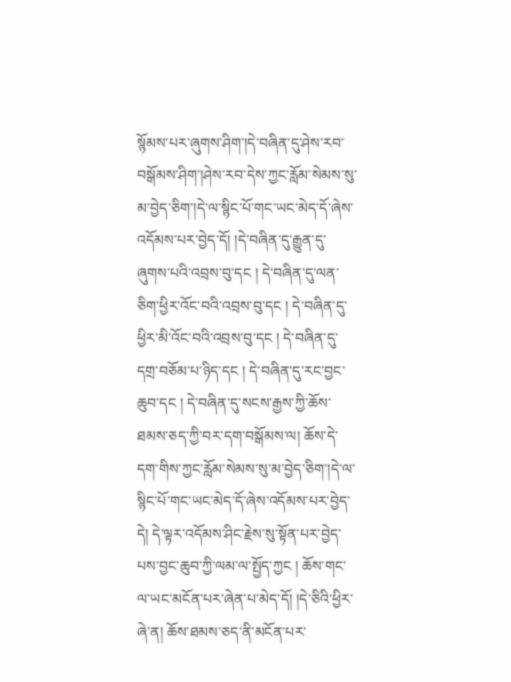སྙོམས་པར་ཞུགས་ཤིག་།དེ་བཞིན་དུ་ཤེས་རབ་བསྒོམས་ཤིག་།ཤེས་རབ་དེས་ཀྱང་རློམ་སེམས་སུ་མ་བྱེད་ཅིག་།དེ་ལ་སྙིང་པོ་གང་ཡང་མེད་དོ་ཞེས་འདོམས་པར་བྱེད་དོ། །དེ་བཞིན་དུ་རྒྱུན་དུ་ཞུགས་པའི་འབྲས་བུ་དང ། དེ་བཞིན་དུ་ལན་ཅིག་ཕྱིར་འོང་བའི་འབྲས་བུ་དང ། དེ་བཞིན་དུ་ཕྱིར་མི་འོང་བའི་འབྲས་བུ་དང ། དེ་བཞིན་དུ་དགྲ་བཅོམ་པ་ཉིད་དང ། དེ་བཞིན་དུ་རང་བྱང་ཆུབ་དང ། དེ་བཞིན་དུ་སངས་རྒྱས་ཀྱི་ཆོས་ཐམས་ཅད་ཀྱི་བར་དག་བསྒོམས་ལ། ཆོས་དེ་དག་གིས་ཀྱང་རློམ་སེམས་སུ་མ་བྱེད་ཅིག་།དེ་ལ་སྙིང་པོ་གང་ཡང་མེད་དོ་ཞེས་འདོམས་པར་བྱེད་དེ། དེ་ལྟར་འདོམས་ཤིང་རྗེས་སུ་སྟོན་པར་བྱེད་པས་བྱང་ཆུབ་ཀྱི་ལམ་ལ་སྤྱོད་ཀྱང ། ཆོས་གང་ལ་ཡང་མངོན་པར་ཞེན་པ་མེད་དོ། །དེ་ཅིའི་ཕྱིར་ཞེ་ན། ཆོས་ཐམས་ཅད་ནི་མངོན་པར་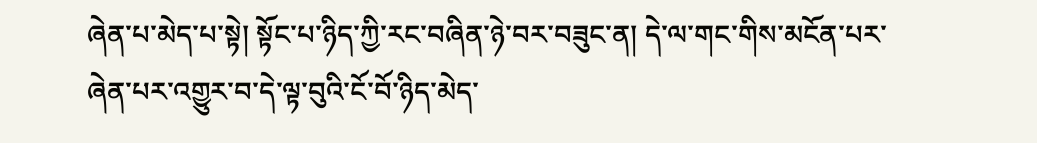ཞེན་པ་མེད་པ་སྟེ། སྟོང་པ་ཉིད་ཀྱི་རང་བཞིན་ཉེ་བར་བཟུང་ན། དེ་ལ་གང་གིས་མངོན་པར་ཞེན་པར་འགྱུར་བ་དེ་ལྟ་བུའི་ངོ་བོ་ཉིད་མེད་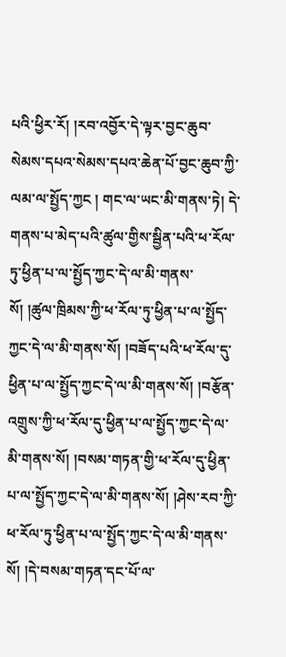པའི་ཕྱིར་རོ། །རབ་འབྱོར་དེ་ལྟར་བྱང་ཆུབ་སེམས་དཔའ་སེམས་དཔའ་ཆེན་པོ་བྱང་ཆུབ་ཀྱི་ལམ་ལ་སྤྱོད་ཀྱང ། གང་ལ་ཡང་མི་གནས་ཏེ། དེ་གནས་པ་མེད་པའི་ཚུལ་གྱིས་སྦྱིན་པའི་ཕ་རོལ་ཏུ་ཕྱིན་པ་ལ་སྤྱོད་ཀྱང་དེ་ལ་མི་གནས་སོ། །ཚུལ་ཁྲིམས་ཀྱི་ཕ་རོལ་ཏུ་ཕྱིན་པ་ལ་སྤྱོད་ཀྱང་དེ་ལ་མི་གནས་སོ། །བཟོད་པའི་ཕ་རོལ་དུ་ཕྱིན་པ་ལ་སྤྱོད་ཀྱང་དེ་ལ་མི་གནས་སོ། །བརྩོན་འགྲུས་ཀྱི་ཕ་རོལ་དུ་ཕྱིན་པ་ལ་སྤྱོད་ཀྱང་དེ་ལ་མི་གནས་སོ། །བསམ་གཏན་གྱི་ཕ་རོལ་དུ་ཕྱིན་པ་ལ་སྤྱོད་ཀྱང་དེ་ལ་མི་གནས་སོ། །ཤེས་རབ་ཀྱི་ཕ་རོལ་ཏུ་ཕྱིན་པ་ལ་སྤྱོད་ཀྱང་དེ་ལ་མི་གནས་སོ། །དེ་བསམ་གཏན་དང་པོ་ལ་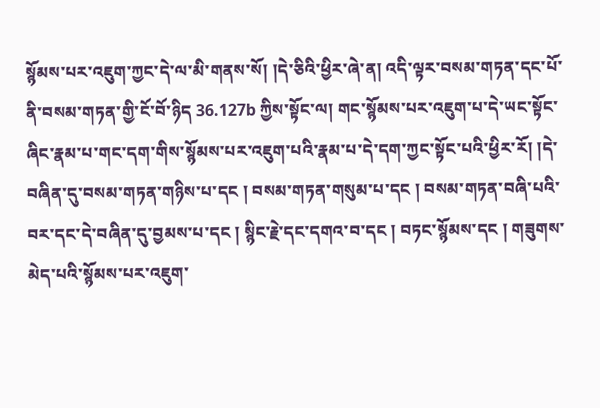སྙོམས་པར་འཇུག་ཀྱང་དེ་ལ་མི་གནས་སོ། །དེ་ཅིའི་ཕྱིར་ཞེ་ན། འདི་ལྟར་བསམ་གཏན་དང་པོ་ནི་བསམ་གཏན་གྱི་ངོ་བོ་ཉིད 36.127b ཀྱིས་སྟོང་ལ། གང་སྙོམས་པར་འཇུག་པ་དེ་ཡང་སྟོང་ཞིང་རྣམ་པ་གང་དག་གིས་སྙོམས་པར་འཇུག་པའི་རྣམ་པ་དེ་དག་ཀྱང་སྟོང་པའི་ཕྱིར་རོ། །དེ་བཞིན་དུ་བསམ་གཏན་གཉིས་པ་དང ། བསམ་གཏན་གསུམ་པ་དང ། བསམ་གཏན་བཞི་པའི་བར་དང་དེ་བཞིན་དུ་བྱམས་པ་དང ། སྙིང་རྗེ་དང་དགའ་བ་དང ། བཏང་སྙོམས་དང ། གཟུགས་མེད་པའི་སྙོམས་པར་འཇུག་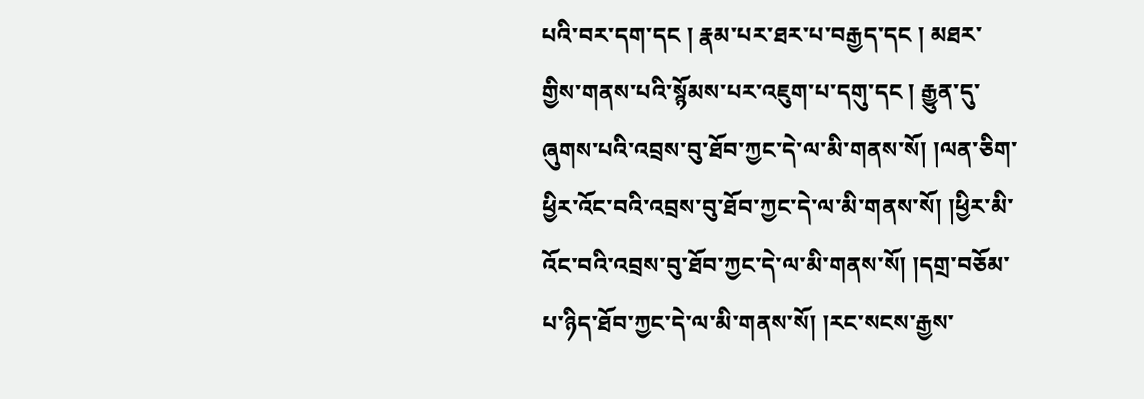པའི་བར་དག་དང ། རྣམ་པར་ཐར་པ་བརྒྱད་དང ། མཐར་གྱིས་གནས་པའི་སྙོམས་པར་འཇུག་པ་དགུ་དང ། རྒྱུན་དུ་ཞུགས་པའི་འབྲས་བུ་ཐོབ་ཀྱང་དེ་ལ་མི་གནས་སོ། །ལན་ཅིག་ཕྱིར་འོང་བའི་འབྲས་བུ་ཐོབ་ཀྱང་དེ་ལ་མི་གནས་སོ། །ཕྱིར་མི་འོང་བའི་འབྲས་བུ་ཐོབ་ཀྱང་དེ་ལ་མི་གནས་སོ། །དགྲ་བཅོམ་པ་ཉིད་ཐོབ་ཀྱང་དེ་ལ་མི་གནས་སོ། །རང་སངས་རྒྱས་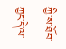ཀྱི་ས་ཐོབ་ཀྱང་དེ་ལ་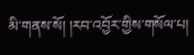མི་གནས་སོ། །རབ་འབྱོར་གྱིས་གསོལ་པ།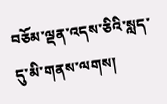བཅོམ་ལྡན་འདས་ཅིའི་སླད་དུ་མི་གནས་ལགས།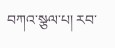བཀའ་སྩལ་པ། རབ་